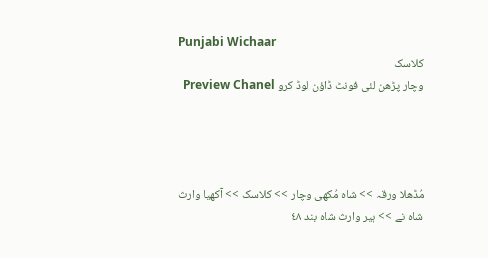Punjabi Wichaar
کلاسک
وچار پڑھن لئی فونٹ ڈاؤن لوڈ کرو Preview Chanel




مُڈھلا ورقہ >> شاہ مُکھی وچار >> کلاسک >> آکھیا وارث شاہ نے >> ہیر وارث شاہ بند ٤٨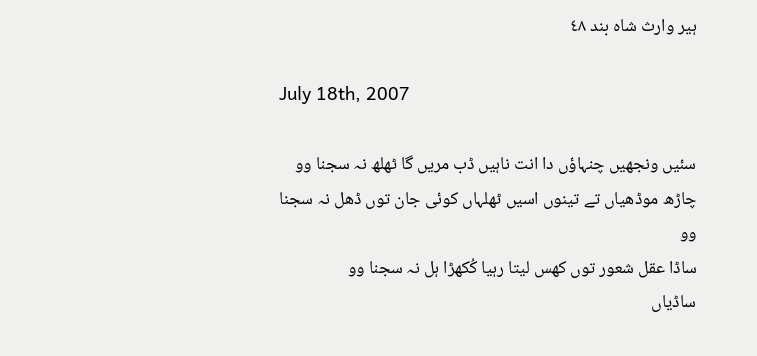ہیر وارث شاہ بند ٤٨

July 18th, 2007

سئیں ونجھیں چنہاؤں دا انت ناہیں ڈب مریں گا ٹھلھ نہ سجنا وو
چاڑھ موڈھیاں تے تینوں اسیں ٹھلہاں کوئی جان توں ڈھل نہ سجنا وو
ساڈا عقل شعور توں کھس لیتا رہیا کُکھڑا ہل نہ سجنا وو
ساڈیاں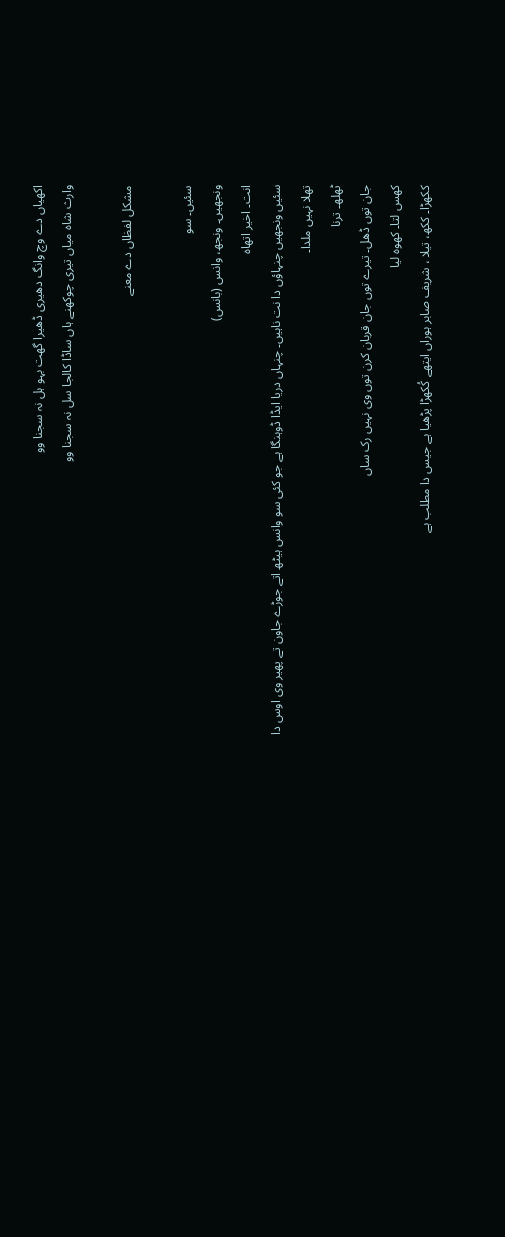اکھیاں دے وچ وانگ دھیری ڈھیرا گھت بہو ہل نہ سجنا وو
وارث شاہ میاں تیری چوکھنے ہاں ساڈا کالجا سل نہ سجنا وو

مشکل لفظاں دے معنے

سئیں۔ سو
ونجھیں۔ ونجھ، وانس (بانس)
انت۔ اخیر اتھاہ
سئیں ونجھیں چنہاؤں دا نت ناہیں۔ چنہاں دریا ایڈا ڈوہنگا ہے جو کئی سو وانس ہیٹھ اتے جوڑے جاون تے پھیر وی اوس دا تھلا نہیں ملدا۔
ٹھلھ۔ ترنا
جان توں ڈھل۔ تیرے توں جان قربان کرن توں وی نہیں رک ساں
کھس لتا۔ کھوہ لیا
ککھڑا۔ ککھ، تیلا ، شریف صابر ہوراں ایتھے کُکھڑا پڑھیا ہے جیس دا مطلب ہے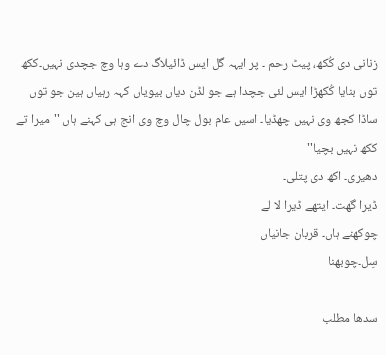زنانی دی کُکھ، پیٹ رحم ۔ پر ایہہ گل ایس ڈائیلاگ دے وہا وچ جچدی نہیں۔ککھ توں بنایا کُکھڑا ایس لئی جچدا ہے جو لڈن دیاں بیویاں کہہ رہیاں ہین جو توں ساڈا کجھ وی نہیں چھڈیا۔ اسیں عام بول چال وچ وی انج ہی کہنے ہاں ''میرا تے ککھ نہیں بچیا''
دھیری۔ اکھ دی پتلی۔
ڈیرا گھت۔ ایتھے ڈیرا لا لے
چوکھنے ہاں۔ قربان جانیاں
سِل۔چوبھنا

سدھا مطلب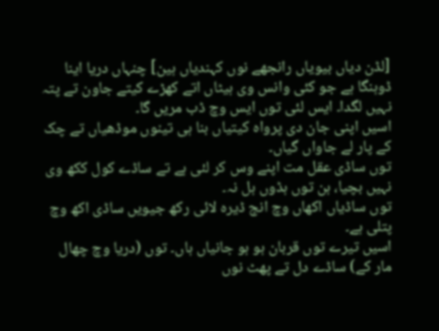[لڈن دیاں بیویاں رانجھے نوں کہندیاں ہین] چنہاں دریا اینا ڈوہنگا ہے جو کئی وانس وی ہیٹاں اتے کھڑے کیتے جاون تے پتہ نہیں لگدا۔ ایس لئی توں ایس وچ ڈب مریں گا۔
اسیں اپنی جان دی پرواہ کیتیاں بنا ہی تینوں موڈھیاں تے چک کے پار لے جاواں گیاں۔
توں ساڈی عقل مت اپنے وس کر لئی ہے تے ساڈے کول ککھ وی نہیں بچیا، ہن توں ہڈوں ہل نہ۔
توں ساڈیاں اکھاں وچ انج ڈیرہ لائی رکھ جیویں ساڈی اکھ وچ پتلی ہے۔
اسیں تیرے توں قربان ہو ہو جانیاں ہاں۔ توں (دریا وچ چھال مار کے) ساڈے دل تے پھٹ نوں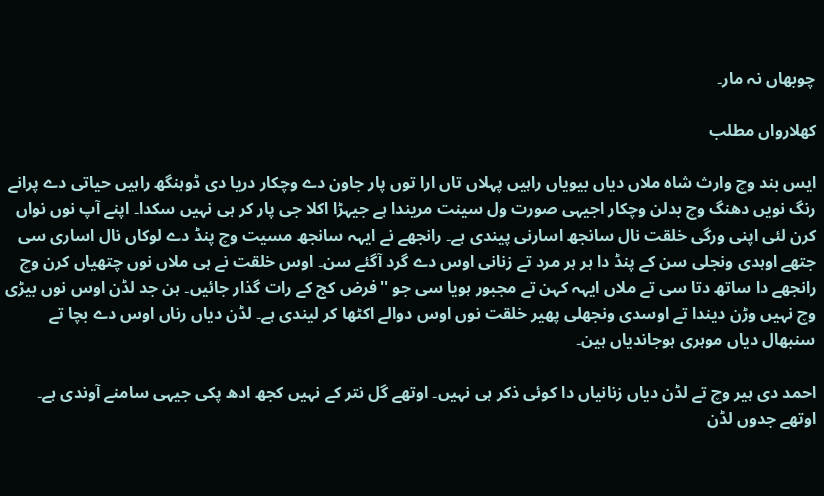چوبھاں نہ مار۔

کھلارواں مطلب

ایس بند وچ وارث شاہ ملاں دیاں بیویاں راہیں پہلاں تاں ارا توں پار جاون دے وچکار دریا دی ڈوہنگھ راہیں حیاتی دے پرانے رنگ نویں دھنگ وچ بدلن وچکار اجیہی صورت ول سینت مریندا ہے جیہڑا اکلا جی پار کر ہی نہیں سکدا۔ اپنے آپ نوں نواں کرن لئی اپنی ورگی خلقت نال سانجھ اسارنی پیندی ہے۔ رانجھے نے ایہہ سانجھ مسیت وچ پنڈ دے لوکاں نال اساری سی جتھے اوہدی ونجلی سن کے پنڈ دا ہر ہر مرد تے زنانی اوس دے گرد آگئے سن۔ اوس خلقت نے ہی ملاں نوں چتھیاں کرن وچ رانجھے دا ساتھ دتا سی تے ملاں ایہہ کہن تے مجبور ہویا سی جو ''فرض کج کے رات گذار جائیں۔ ہن جد لڈن اوس نوں بیڑی وچ نہیں وڑن دیندا تے اوسدی ونجھلی پھیر خلقت نوں اوس دوالے اکٹھا کر لیندی ہے۔ لڈن دیاں رناں اوس دے بچا تے سنبھال دیاں موہری ہوجاندیاں ہین۔

احمد دی ہیر وچ تے لڈن دیاں زنانیاں دا کوئی ذکر ہی نہیں۔ اوتھے گل نتر کے نہیں کجھ ادھ پکی جیہی سامنے آوندی ہے۔ اوتھے جدوں لڈن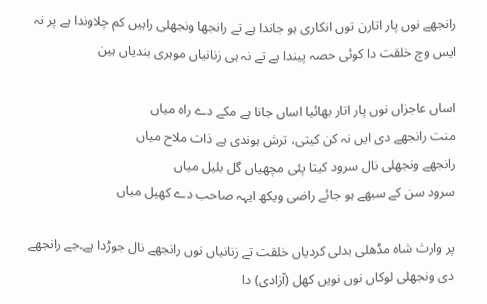رانجھے نوں پار اتارن توں انکاری ہو جاندا ہے تے رانجھا ونجھلی راہیں کم چلاوندا ہے پر نہ ایس وچ خلقت دا کوئی حصہ پیندا ہے تے نہ ہی زنانیاں موہری بندیاں ہین

اساں عاجزاں نوں پار اتار بھائیا اساں جانا ہے مکے دے راہ میاں
منت رانجھے دی ایں نہ کن کیتی، ترش ہوندی ہے ذات ملاح میاں
رانجھے ونجھلی نال سرود کیتا پئی مچھیاں گل بلیل میاں
سرود سن کے سبھے ہو جائے راضی ویکھ ایہہ صاحب دے کھیل میاں

پر وارث شاہ مڈھلی بدلی کردیاں خلقت تے زنانیاں نوں رانجھے نال جوڑدا ہے۔جے رانجھے دی ونجھلی لوکاں نوں نویں کھل (آزادی) دا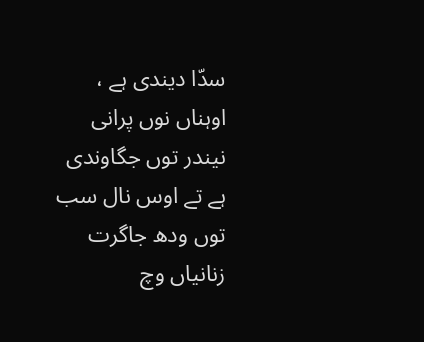سدّا دیندی ہے ، اوہناں نوں پرانی نیندر توں جگاوندی ہے تے اوس نال سب توں ودھ جاگرت زنانیاں وچ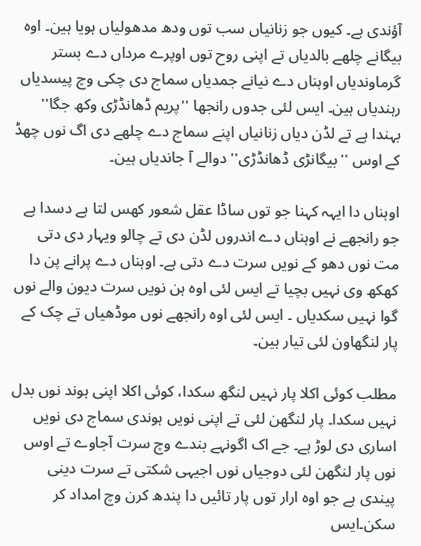آؤندی ہے۔ کیوں جو زنانیاں سب توں ودھ مدھولیاں ہویا ہین۔ اوہ بیگانے چلھے بالدیاں تے اپنی روح توں اوپرے مرداں دے بستر گرماوندیاں اوہناں دے نیانے جمدیاں سماج دی چکی وچ پیسدیاں رہندیاں ہین۔ ایس لئی جدوں رانجھا ''پریم ڈھانڈڑی وکھ جگا'' بہندا ہے تے لڈن دیاں زنانیاں اپنے سماج دے چلھے دی اگ نوں چھڈ کے اوس ''بیگانڑی ڈھانڈڑی'' دوالے آ جاندیاں ہین۔

اوہناں دا ایہہ کہنا جو توں ساڈا عقل شعور کھس لتا ہے دسدا ہے جو رانجھے نے اوہناں دے اندروں لڈن دی تے چالو ویہار دی دتی مت نوں دھو کے نویں سرت دے دتی ہے۔ اوہناں دے پرانے پن دا کھکھ وی نہیں بچیا تے ایس لئی اوہ ہن نویں سرت دیون والے نوں گوا نہیں سکدیاں ۔ ایس لئی اوہ رانجھے نوں موڈھیاں تے چک کے پار لنگھاون لئی تیار ہین۔

مطلب کوئی اکلا پار نہیں لنگھ سکدا، کوئی اکلا اپنی ہوند نوں بدل نہیں سکدا۔ پار لنگھن لئی تے اپنی نویں ہوندی سماج دی نویں اساری دی لوڑ ہے۔ جے اک اگونہے بندے وچ سرت آجاوے تے اوس نوں پار لنگھن لئی دوجیاں نوں اجیہی شکتی تے سرت دینی پیندی ہے جو اوہ ارار توں پار تائیں دا پندھ کرن وچ امداد کر سکن۔ایس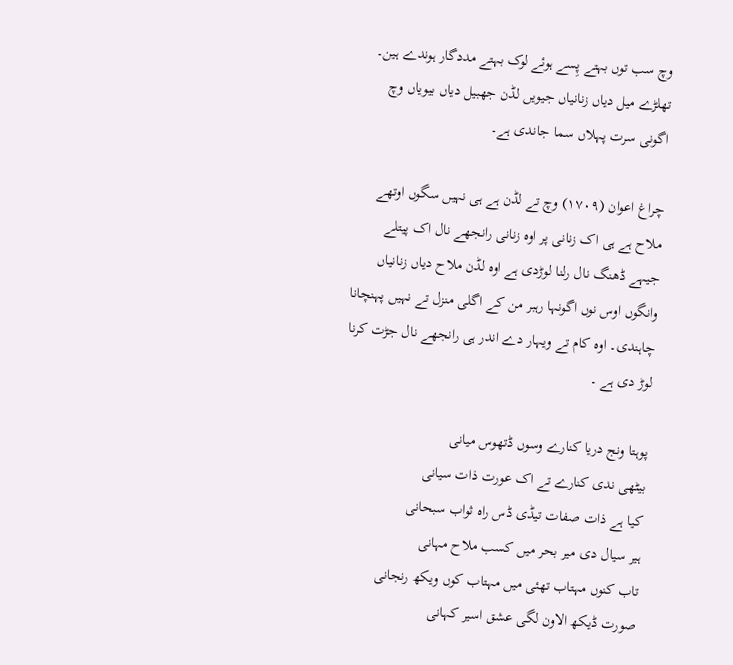وچ سب توں بہتے پِسے ہوئے لوک بہتے مددگار ہوندے ہین۔ تھلڑے میل دیاں زنانیاں جیویں لڈن جھبیل دیاں بیویاں وچ اگونی سرت پہلاں سما جاندی ہے۔

چراغ اعوان (١٧٠٩) وچ تے لڈن ہے ہی نہیں سگوں اوتھے ملاح ہے ہی اک زنانی پر اوہ زنانی رانجھے نال اک پیتلے جیہے ڈھنگ نال رلنا لوڑدی ہے اوہ لڈن ملاح دیاں زنانیاں وانگوں اوس نوں اگونہا رہبر من کے اگلی منزل تے نہیں پہنچانا چاہندی۔ اوہ کام تے ویہار دے اندر ہی رانجھے نال جڑت کرنا لوڑ دی ہے ۔

پوہتا ونج دریا کنارے وسوں ڈتھوس میانی
بیٹھی ندی کنارے تے اک عورت ذات سیانی
کیا ہے ذات صفات تیڈی ڈس راہ ثواب سبحانی
ہیر سیال دی میر بحر میں کسب ملاح مہانی
تاب کنوں مہتاب تھئی میں مہتاب کوں ویکھ رنجانی
صورت ڈیکھ الاون لگی عشق اسیر کہانی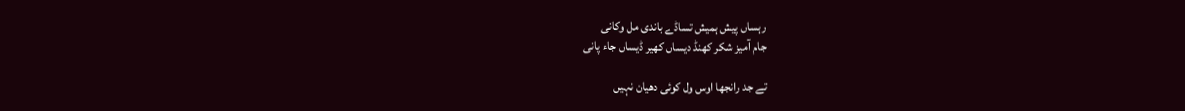رہساں پیش ہمیش تساڈے باندی مل وکانی
جام آمیز شکر کھنڈ دیساں کھیر ڈیساں جاء پانی

تے جد رانجھا اوس ول کوئی دھیان نہیں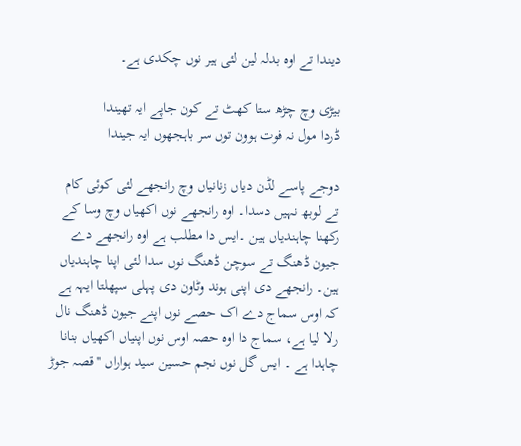دیندا تے اوہ بدلہ لین لئی ہیر نوں چکدی ہے۔

بیڑی وچ چڑھ ستا کھٹ تے کون جاپے ایہ تھیندا
ڈردا مول نہ فوت ہوون توں سر باہجھوں ایہ جیندا

دوجے پاسے لڈن دیاں زنانیاں وچ رانجھے لئی کوئی کام تے لوبھ نہیں دسدا۔ اوہ رانجھے نوں اکھیاں وچ وسا کے رکھنا چاہندیاں ہین ۔ایس دا مطلب ہے اوہ رانجھے دے جیون ڈھنگ تے سوچن ڈھنگ نوں سدا لئی اپنا چاہندیاں ہین۔ رانجھے دی اپنی ہوند وٹاون دی پہلی سپھلتا ایہہ ہے کہ اوس سماج دے اک حصے نوں اپنے جیون ڈھنگ نال رلا لیا ہے، سماج دا اوہ حصہ اوس نوں اپنیاں اکھیاں بنانا چاہدا ہے ۔ ایس گل نوں نجم حسین سید ہواراں ''قصہ جوڑ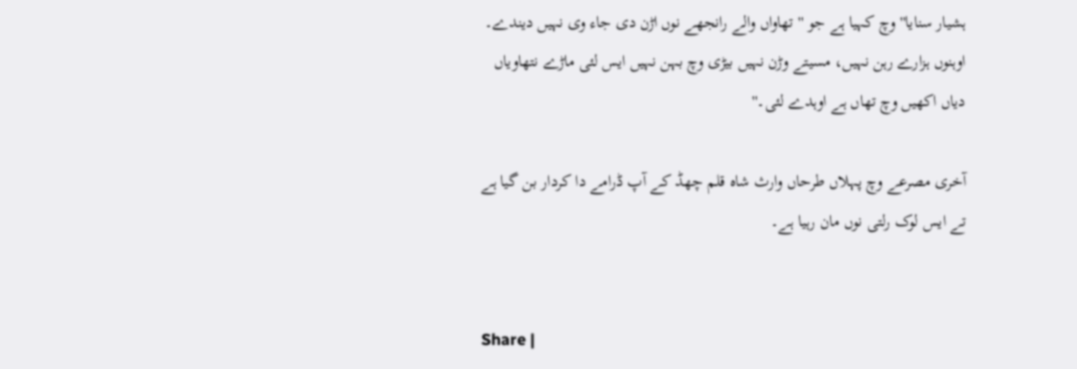ہشیار سنایا'' وچ کہیا ہے جو ''تھاواں والے رانجھے نوں اڑن دی جاء وی نہیں دیندے۔ اوہنوں ہزارے رہن نہیں، مسیتے وڑن نہیں بیڑی وچ بہن نہیں ایس لئی ماڑے نتھاویاں دیاں اکھیں وچ تھاں ہے اوہدے لئی۔''

آخری مصرعے وچ پہلاں طرحاں وارث شاہ قلم چھڈ کے آپ ڈرامے دا کردار بن گیا ہے تے ایس لوک رلتی نوں مان رہیا ہے۔


Share |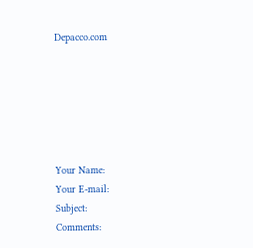Depacco.com






Your Name:
Your E-mail:
Subject:
Comments: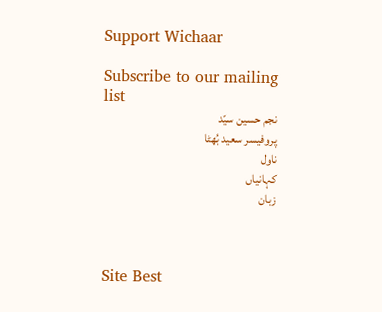Support Wichaar

Subscribe to our mailing list
نجم حسین سیّد
پروفیسر سعید بُھٹا
ناول
کہانیاں
زبان



Site Best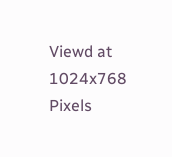Viewd at 1024x768 Pixels